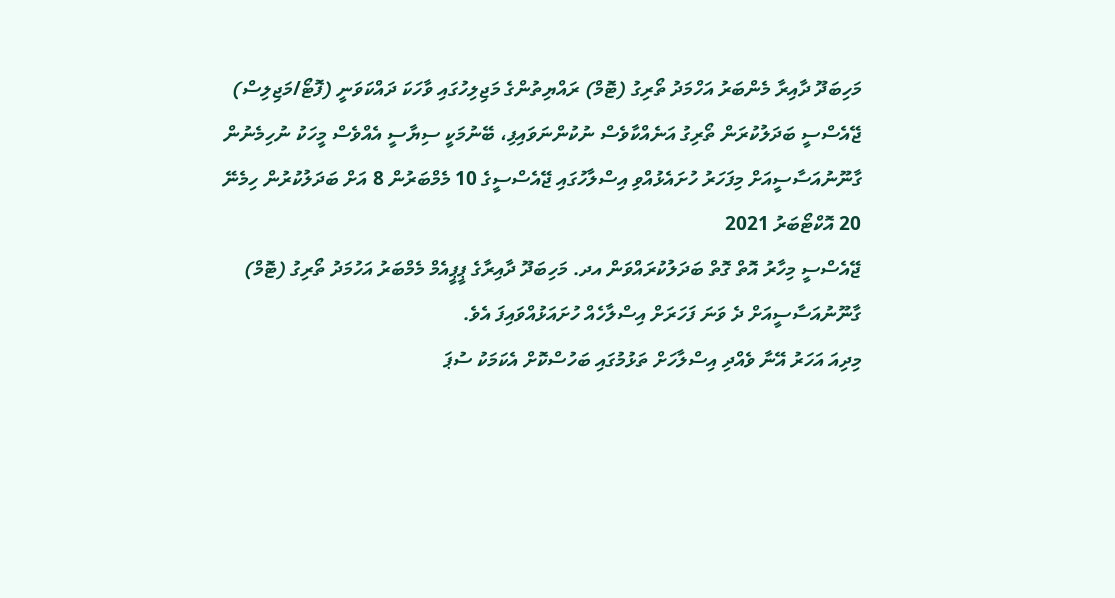މަހިބަދޫ ދާއިރާ މެންބަރު އަހްމަދު ތޯރިގު (ޓޮމް) ރައްޔިތުންގެ މަޖިލިހުގައި ވާހަކަ ދައްކަވަނީ (ފޮޓޯ/މަޖިލިސް)
ޖޭއެސްސީ ބަދަލުކުރަން ތޯރިގު އަނެއްކާވެސް ނުކުންނަވައިފި، ބޭނުމަކީ ސިޔާސީ އެއްވެސް މީހަކު ނުހިމެނުން
ގާނޫނުއަސާސީއަށް މިފަހަރު ހުށައެޅުއްވި އިސްލާހުގައި ޖޭއެސްސީގެ 10 މެމްބަރުން 8 އަށް ބަދަލުކުރުން ހިމެނޭ
20 އޮކްޓޯބަރު 2021
ޖޭއެސްސީ މިހާރު އޮތް ގޮތް ބަދަލުކުރައްވަން އދ. މަހިބަދޫ ދާއިރާގެ ޕީޕީއެމް މެމްބަރު އަހުމަދު ތޯރިގު (ޓޮމް) ގާނޫނުއަސާސީއަށް ދެ ވަނަ ފަހަރަށް އިސްލާހެއް ހުށައަޅުއްވައިފަ އެވެ.
މިދިއަ އަހަރު އޭނާ ވެއްދި އިސްލާހަށް ތަޅުމުގައި ބަހުސްކޮށް އެކަމަކު ސުޕަ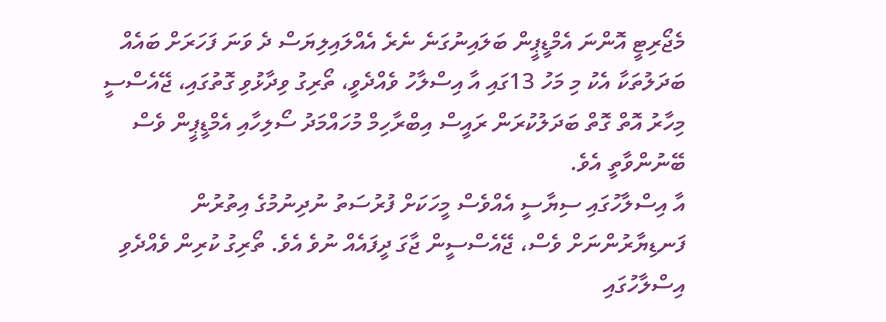މެޖޯރިޓީ އޮންނަ އެމްޑީޕީން ބަލައިނުގަނެ ނެރެ އެއްލައިލިޔަސް ދެ ވަނަ ފަހަރަށް ބައެއް ބަދަލުތަކާ އެކު މި މަހު 13ގައި އާ އިސްލާހު ވެއްދެވީ، ތޯރިގު ވިދާޅުވި ގޮތުގައި، ޖޭއެސްސީ މިހާރު އޮތް ގޮތް ބަދަލުކުރަން ރައީސް އިބްރާހިމް މުހައްމަދު ސޯލިހާއި އެމްޑީޕީން ވެސް ބޭނުންވާތީ އެވެ.
އާ އިސްލާހުގައި ސިޔާސީ އެއްވެސް މީހަކަށް ފުރުސަތު ނުދިނުމުގެ އިތުރުން ފަނޑިޔާރުންނަށް ވެސް، ޖޭއެސްސީން ޖާގަ ދީފައެއް ނުވެ އެވެ. ތޯރިގު ކުރިން ވެއްދެވި އިސްލާހުގައި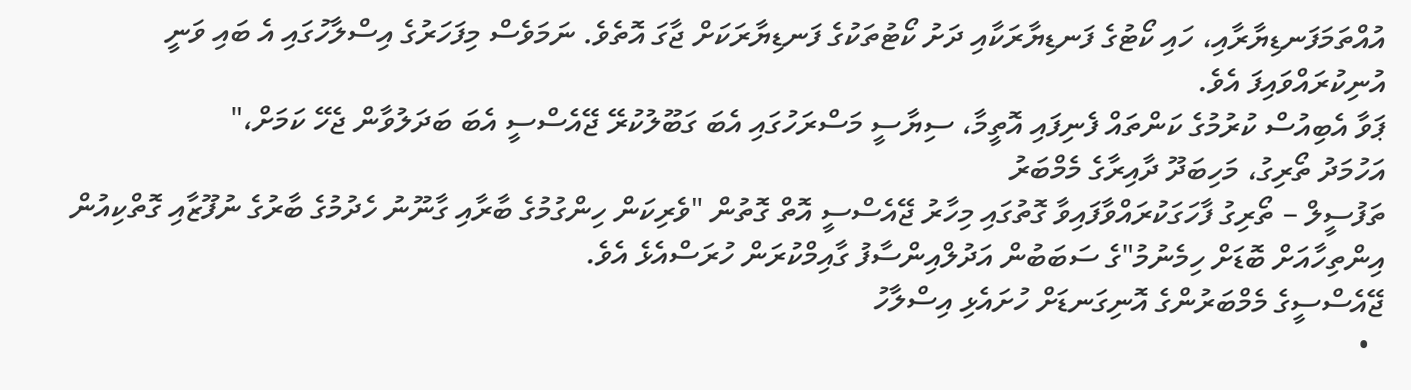އުއްތަމަފަނޑިޔާރާއި، ހައި ކޯޓުގެ ފަނޑިޔާރަކާއި ދަށު ކޯޓުތަކުގެ ފަނޑިޔާރަކަށް ޖާގަ އޮތެވެ. ނަމަވެސް މިފަހަރުގެ އިސްލާހުގައި އެ ބައި ވަނީ އުނިކުރައްވައިފަ އެވެ.
ޕަވާ އެބިއުސް ކުރުމުގެ ކަންތައް ފެނިފައި އޮތީމާ، ސިޔާސީ މަސްރަހުގައި އެބަ ގަބޫލުކުރޭ ޖޭއެސްސީ އެބަ ބަދަލުވާން ޖެހޭ ކަމަށް،"
އަހުމަދު ތޯރިގު، މަހިބަދޫ ދާއިރާގެ މެމްބަރު
ތަފުސީލް – ތޯރިގު ފާހަގަކުރައްވާފައިވާ ގޮތުގައި މިހާރު ޖޭއެސްސީ އޮތް ގޮތުން "ވެރިކަން ހިންގުމުގެ ބާރާއި ގާނޫނު ހެދުމުގެ ބާރުގެ ނުފޫޒާއި ގޮތްކިއުން އިންތިހާއަށް ބޮޑަށް ހިމެނުމު"ގެ ސަބަބުން އަދުލްއިންސާފު ގާއިމްކުރަން ހުރަސްއެޅެ އެވެ.
ޖޭއެސްސީގެ މެމްބަރުންގެ އޮނިގަނޑަށް ހުށައެޅި އިސްލާހު
  •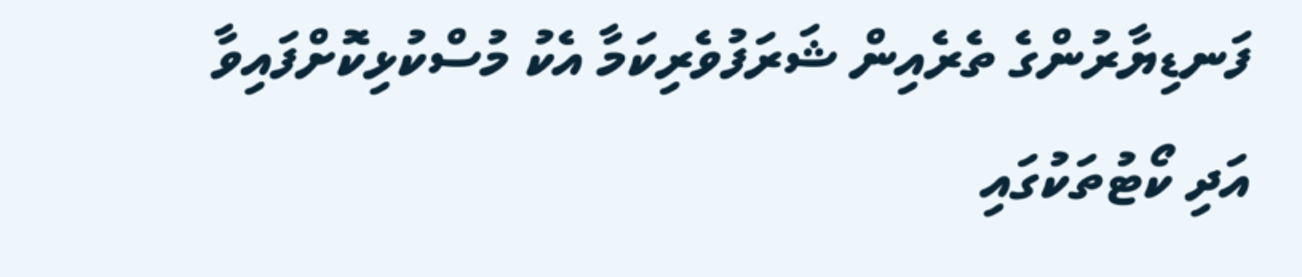ފަނޑިޔާރުންގެ ތެރެއިން ޝަރަފުވެރިކަމާ އެކު މުސްކުޅިކޮށްފައިވާ އަދި ކޯޓުތަކުގައި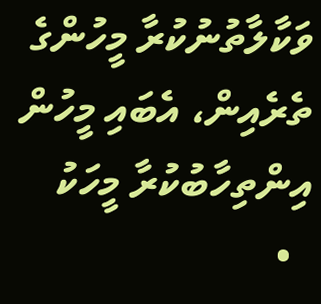ވަކާލާތުނުކުރާ މީހުންގެ ތެރެއިން، އެބައި މީހުން އިންތިހާބުކުރާ މީހަކު
  •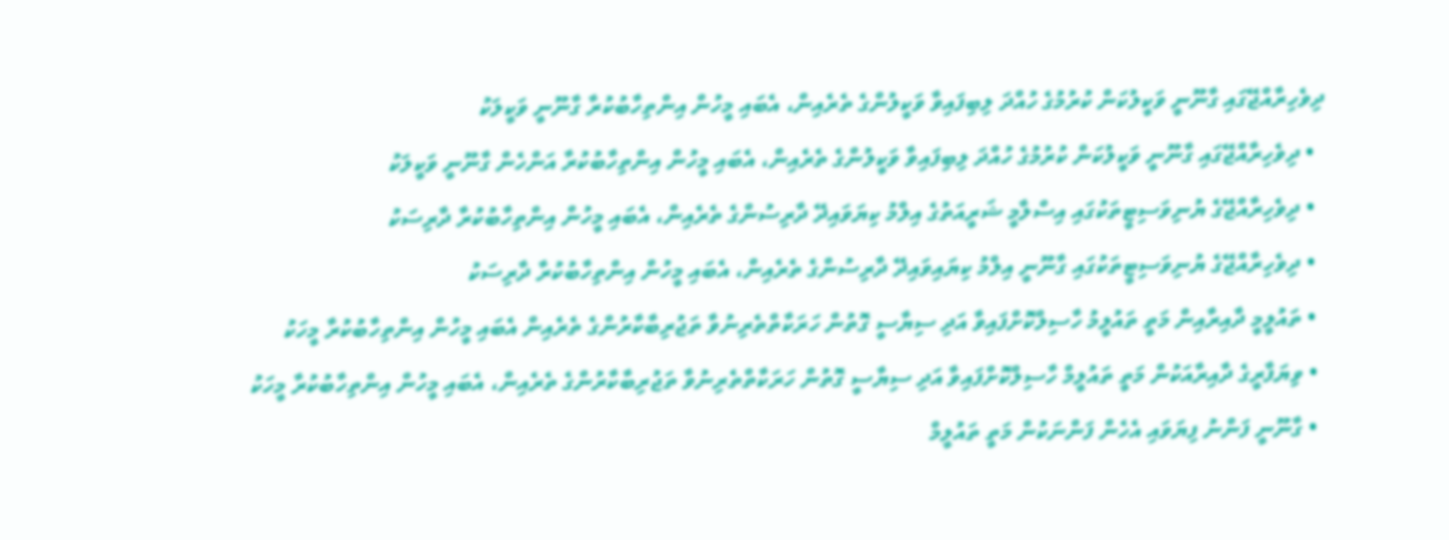ދިވެހިރާއްޖޭގައި ގާނޫނީ ވަކީލުކަން ކުރުމުގެ ހުއްދަ ލިބިފައިވާ ވަކީލުންގެ ތެރެއިން، އެބައި މީހުން އިންތިހާބުކުރާ ގާނޫނީ ވަކީލަކު
  • ދިވެހިރާއްޖޭގައި ގާނޫނީ ވަކީލުކަން ކުރުމުގެ ހުއްދަ ލިބިފައިވާ ވަކީލުންގެ ތެރެއިން، އެބައި މީހުން އިންތިހާބުކުރާ އަންހެން ގާނޫނީ ވަކީލަކު
  • ދިވެހިރާއްޖޭގެ ޔުނިވަސިޓީތަކުގައި އިސްލާމީ ޝަރީއަތުގެ އިލްމު ކިޔަވައިދޭ ދާރިސުންގެ ތެރެއިން، އެބައި މީހުން އިންތިހާބުކުރާ ދާރިސަކު
  • ދިވެހިރާއްޖޭގެ ޔުނިވަސިޓީތަކުގައި ގާނޫނީ އިލްމު ކިޔައިވައިދޭ ދާރިސުންގެ ތެރެއިން، އެބައި މީހުން އިންތިހާބުކުރާ ދާރިސަކު
  • ތައުލީމީ ދާއިރާއިން މަތީ ތައުލީމު ހާސިލްކޮށްފައިވާ އަދި ސިޔާސީ ގޮތުން ހަރަކާތްތެރިނުވާ ތަޖުރިބާކާރުންގެ ތެރެއިން އެބައި މީހުން އިންތިހާބުކުރާ މީހަކު
  • ވިޔަފާރީގެ ދާއިރާއަކުން މަތީ ތައުލީމް ހާސިލްކޮށްފައިވާ އަދި ސިޔާސީ ގޮތުން ހަރަކާތްތެރިނުވާ ތަޖުރިބާކާރުންގެ ތެރެއިން، އެބައި މީހުން އިންތިހާބުކުރާ މީހަކު
  • ގާނޫނީ ފަންނު ފިޔަވައި އެހެން ފަންނަކުން މަތީ ތައުލީމް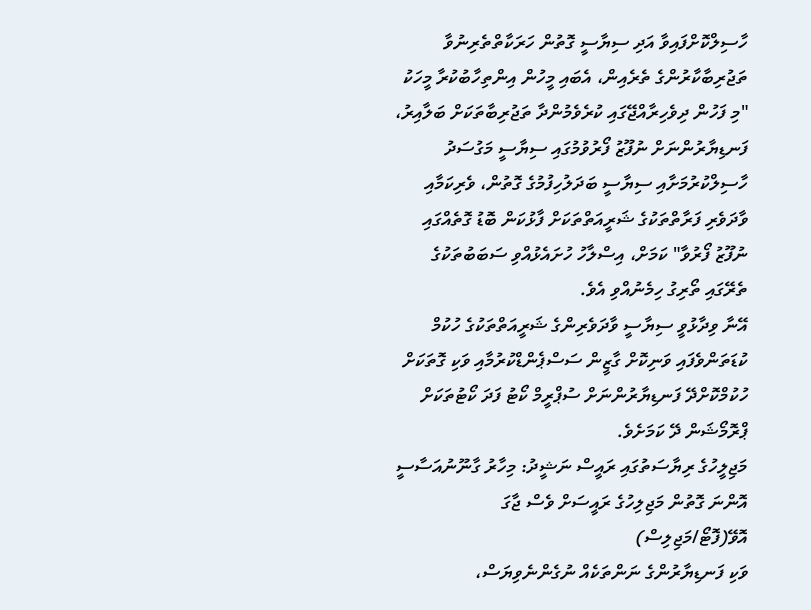ހާސިލްކޮށްފައިވާ އަދި ސިޔާސީ ގޮތުން ހަރަކާތްތެރިނުވާ ތަޖުރިބާކާރުންގެ ތެރެއިން، އެބައި މީހުން އިންތިހާބުކުރާ މީހަކު
"މި ފަހުން ދިވެހިރާއްޖޭގައި ކުރެވެމުންދާ ތަޖުރިބާތަކަށް ބަލާއިރު، ފަނޑިޔާރުންނަށް ނުފޫޒު ފޯރުވުމުގައި ސިޔާސީ މަގުސަދު ހާސިލްކުރުމަށާއި ސިޔާސީ ބަދަލުހިފުމުގެ ގޮތުން، ވެރިކަމާއި ވާދަވެރި ފަރާތްތަކުގެ ޝަރީއަތްތަކަށް ފާޅުކަން ބޮޑު ގޮތެއްގައި ނުފޫޒު ފޯރުވާ" ކަމަށް، އިސްލާހު ހުށައެޅުއްވި ސަބަބުތަކުގެ ތެރޭގައި ތޯރިގު ހިމެނުއްވި އެވެ.
އޭނާ ވިދާޅުވީ ސިޔާސީ ވާދަވެރިންގެ ޝަރީއަތްތަކުގެ ހުކުމް ކުޑަތަންވެފައި ވަނިކޮށް ގާޒީން ސަސްޕެންޑްކުރުމާއި ވަކި ގޮތަކަށް ހުކުމްކޮށްދޭ ފަނޑިޔާރުންނަށް ސުޕްރީމް ކޯޓު ފަދަ ކޯޓުތަކަށް ޕްރޮމޯޝަން ދޭ ކަމަށެވެ.
މަޖިލީހުގެ ރިޔާސަތުގައި ރައީސް ނަޝީދު: މިހާރު ގާނޫނުއަސާސީ އޮންނަ ގޮތުން މަޖިލިހުގެ ރައީސަށް ވެސް ޖާގަ އޮވޭ(ފޮޓޯ/މަޖިލިސް)
ވަކި ފަނޑިޔާރުންގެ ނަންތަކެއް ނުގެންނެވިޔަސް،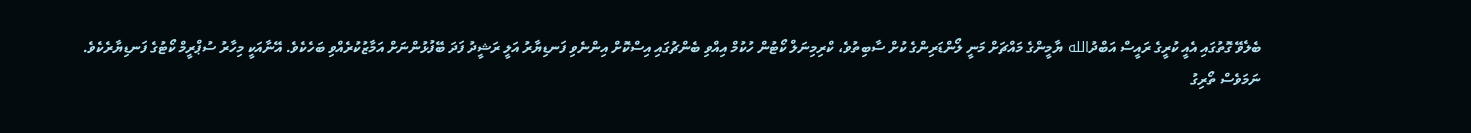ބެލެވޭ ގޮތުގައި އެއީ ކުރީގެ ރައީސް އަބްދުالله ޔާމީންގެ މައްޗަށް މަނީ ލޯންޑަރިންގެ ކުށް ސާބިތުވެ، ކްރިމިނަލް ކޯޓުން ހުކުމް އިއްވި ބެންޗުގައި އިސްކޮށް އިންނެވި ފަނޑިޔާރު އަލީ ރަޝީދު ފަދަ ބޭފުޅުންނަށް އަމާޒުކުރެއްވި ބަހެކެވެ. އޭނާއަކީ މިހާރު ސުޕްރީމް ކޯޓުގެ ފަނޑިޔާރެކެވެ.
ނަމަވެސް ތޯރިގު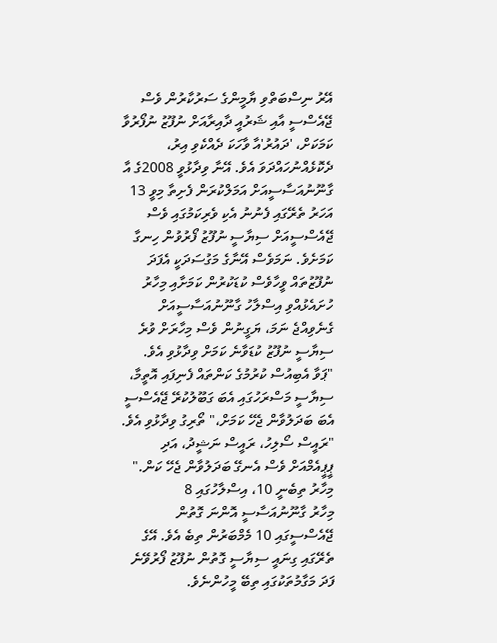އޭރު ނިސްބަތްވި ޔާމީންގެ ސަރުކާރުން ވެސް ޖޭއެސްސީ އާއި ޝަރުއީ ދާއިރާއަށް ނުފޫޒު ނުފޯރުވާ ކަމަކަށް، 'ދައުރު'އާ ވާހަކަ ދެއްކެވި އިރު، ދެކޮޅެއްނުހައްދަވަ އެވެ. އޭނާ ވިދާޅުވީ 2008ގެ އާ ގާނޫނުއަސާސީއަށް އަމަލްކުރަން ފެށިތާ މިވީ 13 އަހަރު ތެރޭގައި ފެނުނު އެކި ވެރިކަމުގައި ވެސް ޖޭއެސްސީއަށް ސިޔާސީ ނުފޫޒު ފޯރުވުން ހިނގާ ކަމަށެވެ. ނަމަވެސް އޭނާގެ މަގުސަދަކީ އެފަދަ ނުފޫޒުތައް ވީހާވެސް ކުޑަކުރުން ކަމަށާއި މިހާރު ހުށައެޅުއްވި އިސްލާހު ގާނޫނުއަސާސީއަށް ގެނެވިއްޖެ ނަމަ، ޔަގީނުން ވެސް މިހާރަށް ވުރެ ސިޔާސީ ނުފޫޒު ކުޑަވާނެ ކަމަށް ވިދާޅުވި އެވެ.
"ޕަވާ އެބިއުސް ކުރުމުގެ ކަންތައް ފެނިފައި އޮތީމާ، ސިޔާސީ މަސްރަހުގައި އެބަ ގަބޫލުކުރޭ ޖޭއެސްސީ އެބަ ބަދަލުވާން ޖެހޭ ކަމަށް،" ތޯރިގު ވިދާޅުވި އެވެ.
"ރައީސް ސޯލިހު، ރައީސް ނަޝީދު، އަދި ޕީޕީއެމްއަށް ވެސް އެނގޭ ބަދަލުވާން ޖެހޭ ކަން."
މިހާރު ތިބެނީ 10، އިސްލާހުގައި 8
މިހާރު ގާނޫނުއަސާސީ އޮންނަ ގޮތުން ޖޭއެސްސީގައި 10 މެމްބަރުން ތިބެ އެވެ. އޭގެ ތެރޭގައި ގިނައީ ސިޔާސީ ގޮތުން ނުފޫޒު ފޯރުވޭނެ ފަދަ މަގާމުތަކުގައި ތިބޭ މީހުންނެވެ.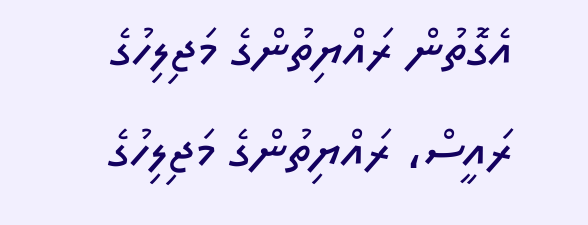އެގޮތުން ރައްޔިތުންގެ މަޖިލިހުގެ ރައީސް، ރައްޔިތުންގެ މަޖިލިހުގެ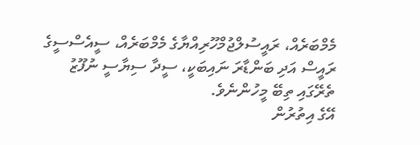މެމްބަރެއް، ރައީސުލްޖުމްހޫރިއްޔާގެ މެމްބަރެއް، ސީއެސްސީގެ ރައީސް އަދި ބަންޑާރަ ނައިބަކީ، ސީދާ ސިޔާސީ ނުފޫޒު ތެރޭގައި ތިބޭ މީހުންނެވެ.
އޭގެ އިތުރުން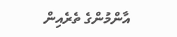އާންމުންގެ ތެރެއިން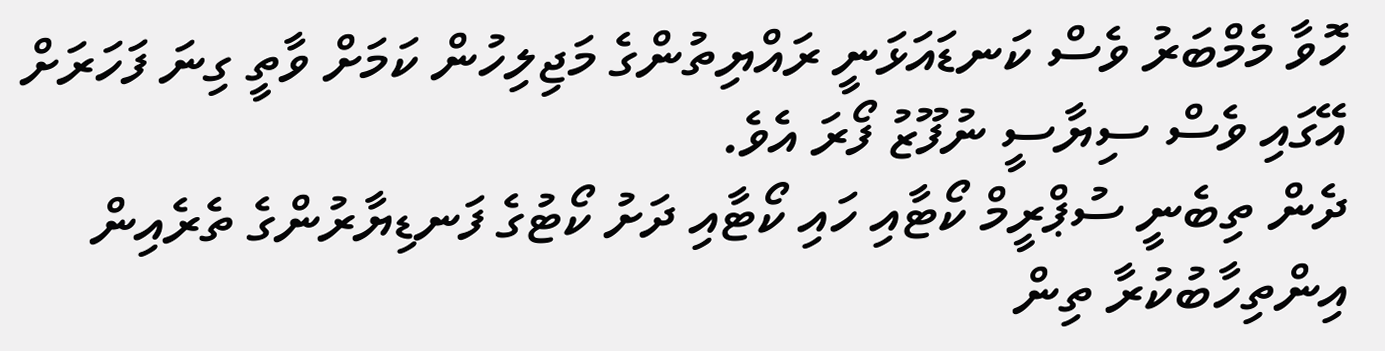ހޮވާ މެމްބަރު ވެސް ކަނޑައަޅަނީ ރައްޔިތުންގެ މަޖިލިހުން ކަމަށް ވާތީ ގިނަ ފަހަރަށް އޭގައި ވެސް ސިޔާސީ ނުފޫޒު ފޯރަ އެވެ.
ދެން ތިބެނީ ސުޕްރީމް ކޯޓާއި ހައި ކޯޓާއި ދަށު ކޯޓުގެ ފަނޑިޔާރުންގެ ތެރެއިން އިންތިހާބުކުރާ ތިން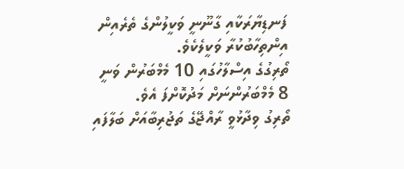ފަނޑިޔާރަކާއި ގާނޫނީ ވަކީލުންގެ ތެރެއިން އިންތިހާބުކުރާ ވަކީލެކެވެ.
ތޯރިގުގެ އިސްލާހުގައި 10 މެމްބަރުން ވަނީ 8 މެމްބަރުންނަށް މަދުކޮށްފަ އެވެ.
ތޯރިގު ވިދާޅުވީ ރާއްޖޭގެ ތަޖުރިބާއަށް ބަލާފައި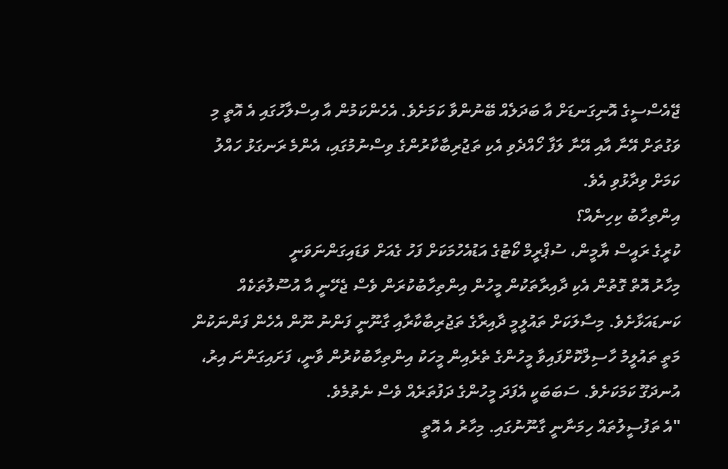ޖޭއެސްސީގެ އޮނިގަނޑަށް އާ ބަދަލެއް ބޭނުންވާ ކަމަށެވެ. އެހެންކަމުން އާ އިސްލާހުގައި އެ އޮތީ މި ވަގުތަށް އޭނާ އާއި އޭނާ ލަފާ ހޯއްދެވި އެކި ތަޖުރިބާކާރުންގެ ވިސްނުމުގައި، އެންމެ ރަނގަޅު ހައްލު ކަމަށް ވިދާޅުވި އެވެ.
އިންތިހާބު ކިހިނެއް؟
ކުރީގެ ރައީސް ޔާމީން، ސުޕްރީމް ކޯޓުގެ އަޑުއެހުމަކަށް ފަހު ގެއަށް ވަޑައިގަންނަވަނީ
މިހާރު އޮތް ގޮތުން އެކި ދާއިރާތަކުން މީހުން އިންތިހާބުކުރަން ވެސް ޖެހޭނީ އާ އުސޫލުތަކެއް ކަނޑައަޅާށެވެ. މިސާލަކަށް ތައުލީމީ ދާއިރާގެ ތަޖުރިބާކާރާއި ގާނޫނީ ފަންނު ނޫން އެހެން ފަންނަކުން މަތީ ތައުލީމު ހާސިލްކޮށްފައިވާ މީހުންގެ ތެރެއިން މީހަކު އިންތިހާބުކުރުން ވާނީ، ފަށައިގަންނަ އިރު، އުނދަގޫ ކަމަކަށެވެ. ސަބަބަކީ އެފަދަ މީހުންގެ ދަފުތަރެއް ވެސް ނެތުމެވެ.
"އެ ތަފުސީލުތައް ހިމަނާނީ ގާނޫނުގައި. މިހާރު އެ އޮތީ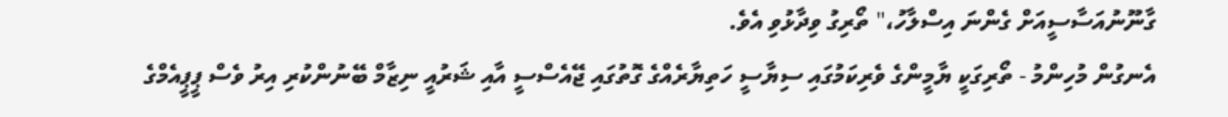ގާނޫނުއަސާސީއަށް ގެންނަ އިސްލާހު،" ތޯރިގު ވިދާޅުވި އެވެ.
އެނގުން މުހިންމު - ތޯރިގަކީ ޔާމީންގެ ވެރިކަމުގައި ސިޔާސީ ހަތިޔާރެއްގެ ގޮތުގައި ޖޭއެސްސީ އާއި ޝަރުއީ ނިޒާމް ބޭނުންކުރި އިރު ވެސް ޕީޕީއެމްގެ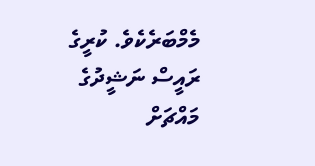މެމްބަރެކެވެ. ކުރީގެ ރައީސް ނަޝީދުގެ މައްޗަށް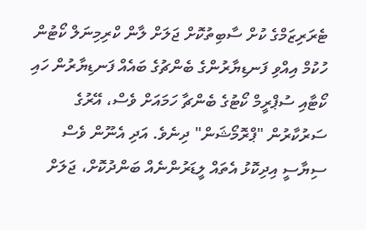ޓެރަރިޒަމްގެ ކުށް ސާބިތުކޮށް ޖަލަށް ލާން ކްރިމިނަލް ކޯޓުން ހުކުމް އިއްވި ފަނޑިޔާރުންގެ ބެންޗުގެ ބައެއް ފަނޑިޔާރުން ހައި ކޯޓާއި ސުޕްރީމް ކޯޓުގެ ބެންޗާ ހަމައަށް ވެސް، އޭރުގެ ސަރުކާރުން "ޕްރޮމޯޝަން" ދިނެވެ. އަދި އެނޫން ވެސް ސިޔާސީ އިދިކޮޅު އެތައް ލީޑަރުންނެއް ބަންދުކޮށް، ޖަލަށް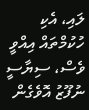ލައި، އެކި ހުކުމްތައް އިއްވީ ވެސް، ސިޔާސީ ނުފޫޒު އޮވެގެން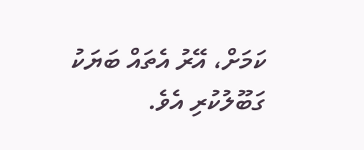ކަމަށް، އޭރު އެތައް ބަޔަކު ގަބޫލުކުރި އެވެ.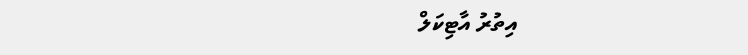އިތުރު އާޓިކަލް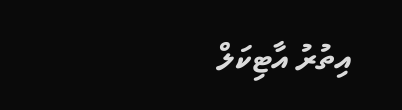އިތުރު އާޓިކަލް